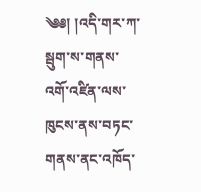༄༅། །འདི་གར་ཀ་སྦུག་ས་གནས་འགོ་འཛིན་ལས་ཁུངས་ནས་བཏང་གནས་ནང་འཁོད་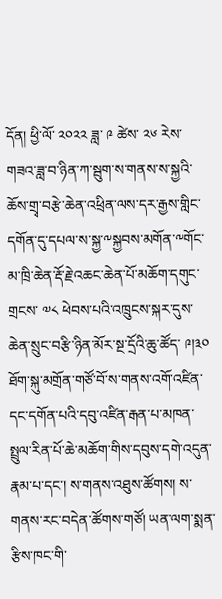དོན། ཕྱི་ལོ་ ༢༠༢༢ ཟླ་ ༩ ཚེས་ ༢༦ རེས་གཟའ་ཟླ་བ་ཉིན་ཀ་སྦུག་ས་གནས་ས་སྐྱའི་ཆོས་གྲྭ་བརྩེ་ཆེན་འཕྲིན་ལས་དར་རྒྱས་གླིང་དགོན་དུ་དཔལ་ས་སྐྱ་༸སྐྱབས་མགོན་༸གོང་མ་ཁྲི་ཆེན་རྡོ་རྗེ་འཆང་ཆེན་པོ་མཆོག་དགུང་གྲངས་ ༧༨ ཕེབས་པའི་འཁྲུངས་སྐར་དུས་ཆེན་སྲུང་བརྩི་ཉིན་མོར་སྔ་དྲོའི་ཆུ་ཚོད་ ༩།༣༠ ཐོག་སྐུ་མགྲོན་གཙོ་བོ་ས་གནས་འགོ་འཛིན་དང་དགོན་པའི་དབུ་འཛིན་རྒན་པ་མཁན་སྤྲུལ་རིན་པོ་ཆེ་མཆོག་གིས་དབུས་དགེ་འདུན་རྣམ་པ་དང་། ས་གནས་འཐུས་ཚོགས། ས་གནས་རང་བདེན་ཚོགས་གཙོ། ཡན་ལག་སྨན་རྩིས་ཁང་གི་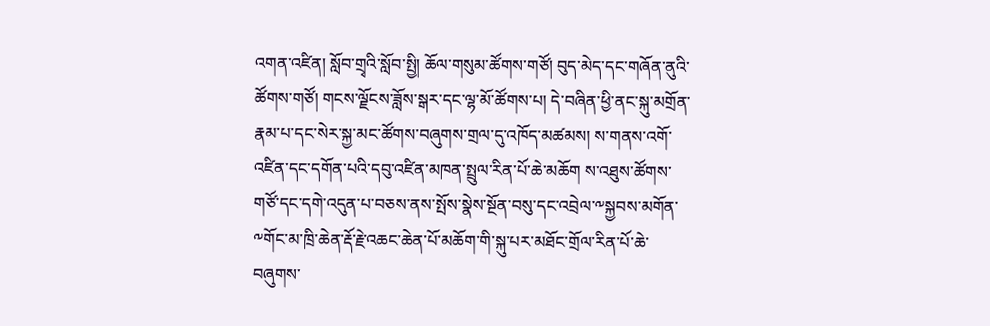འགན་འཛིན། སློབ་གྲྭའི་སློབ་སྤྱི། ཆོལ་གསུམ་ཚོགས་གཙོ། བུད་མེད་དང་གཞོན་ནུའི་ཚོགས་གཙོ། གངས་ལྗོངས་ཟློས་སྒར་དང་ལྷ་མོ་ཚོགས་པ། དེ་བཞིན་ཕྱི་ནང་སྐུ་མགྲོན་རྣམ་པ་དང་སེར་སྐྱ་མང་ཚོགས་བཞུགས་གྲལ་དུ་འཁོད་མཚམས། ས་གནས་འགོ་འཛིན་དང་དགོན་པའི་དབུ་འཛིན་མཁན་སྤྲུལ་རིན་པོ་ཆེ་མཆོག ས་འཐུས་ཚོགས་གཙོ་དང་དགེ་འདུན་པ་བཅས་ནས་སྤོས་སྣེས་སྔོན་བསུ་དང་འབྲེལ་༸སྐྱབས་མགོན་༸གོང་མ་ཁྲི་ཆེན་རྡོ་རྗེ་འཆང་ཆེན་པོ་མཆོག་གི་སྐུ་པར་མཐོང་གྲོལ་རིན་པོ་ཆེ་བཞུགས་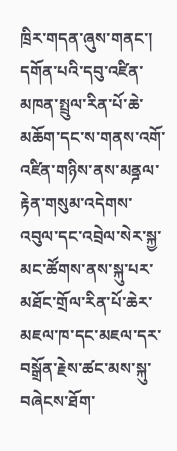ཁྲིར་གདན་ཞུས་གནང་། དགོན་པའི་དབུ་འཛིན་མཁན་སྤྲུལ་རིན་པོ་ཆེ་མཆོག་དང་ས་གནས་འགོ་འཛིན་གཉིས་ནས་མནྜལ་རྟེན་གསུམ་འདེགས་འབུལ་དང་འབྲེལ་སེར་སྐྱ་མང་ཚོགས་ནས་སྐུ་པར་མཐོང་གྲོལ་རིན་པོ་ཆེར་མཇལ་ཁ་དང་མཇལ་དར་བསྒྲོན་རྗེས་ཚང་མས་སྐུ་བཞེངས་ཐོག་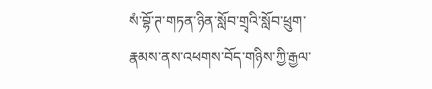སཾ་བྷོ་ཊ་གཏན་ཉིན་སློབ་གྲྭའི་སློབ་ཕྲུག་རྣམས་ནས་འཕགས་བོད་གཉིས་ཀྱི་རྒྱལ་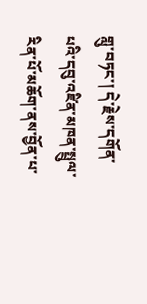གླུ་བཏང་། དེ་རྗེས་དགོན་པའི་དབུ་འཛིན་མཁན་སྤྲུལ་རིན་པོ་མཆོག་ནས་བྱོན་པ་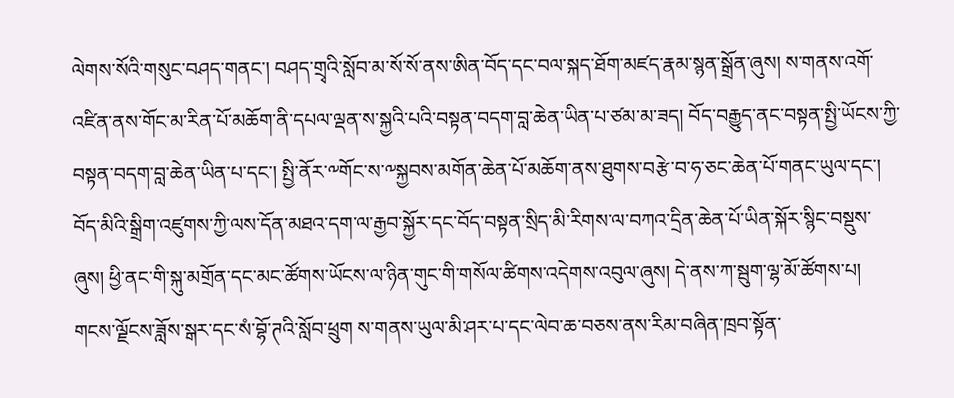ལེགས་སོའི་གསུང་བཤད་གནང་། བཤད་གྲྭའི་སློབ་མ་སོ་སོ་ནས་ཨིན་བོད་དང་བལ་སྐད་ཐོག་མཛད་རྣམ་སྙན་སྒྲོན་ཞུས། ས་གནས་འགོ་འཛིན་ནས་གོང་མ་རིན་པོ་མཆོག་ནི་དཔལ་ལྡན་ས་སྐྱའི་པའི་བསྟན་བདག་བླ་ཆེན་ཡིན་པ་ཙམ་མ་ཟད། བོད་བརྒྱུད་ནང་བསྟན་སྤྱི་ཡོངས་ཀྱི་བསྟན་བདག་བླ་ཆེན་ཡིན་པ་དང་། སྤྱི་ནོར་༸གོང་ས་༸སྐྱབས་མགོན་ཆེན་པོ་མཆོག་ནས་ཐུགས་བརྩེ་བ་ཧ་ཅང་ཆེན་པོ་གནང་ཡུལ་དང་། བོད་མིའི་སྒྲིག་འཛུགས་ཀྱི་ལས་དོན་མཐའ་དག་ལ་རྒྱབ་སྐྱོར་དང་བོད་བསྟན་སྲིད་མི་རིགས་ལ་བཀའ་དྲིན་ཆེན་པོ་ཡིན་སྐོར་སྙིང་བསྡུས་ཞུས། ཕྱི་ནང་གི་སྐུ་མགྲོན་དང་མང་ཚོགས་ཡོངས་ལ་ཉིན་གུང་གི་གསོལ་ཚིགས་འདེགས་འབུལ་ཞུས། དེ་ནས་ཀ་སྦུག་ལྷ་མོ་ཚོགས་པ། གངས་ལྗོངས་ཟློས་སྒར་དང་སཾ་བྷོ་ཊའི་སློབ་ཕྲུག ས་གནས་ཡུལ་མི་ཤར་པ་དང་ལེབ་ཆ་བཅས་ནས་རིམ་བཞིན་ཁྲབ་སྟོན་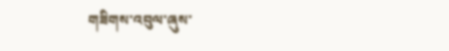གཟིགས་འབུལ་ཞུས་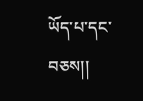ཡོད་པ་དང་བཅས།།